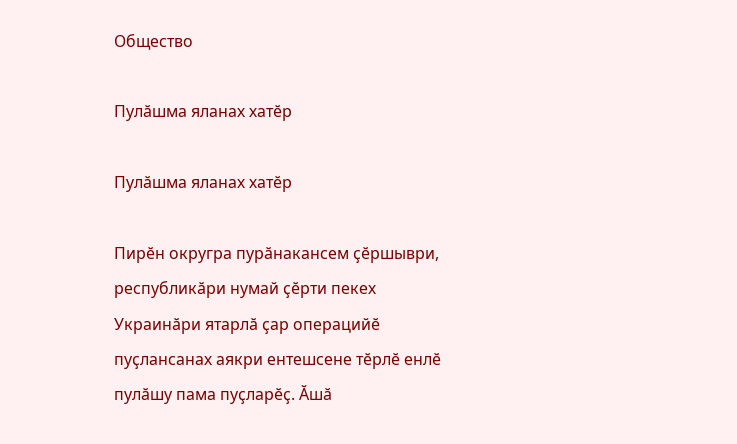Общество

Пулӑшма яланах хатӗр

Пулӑшма яланах хатӗр

Пирӗн округра пурӑнакансем ҫӗршыври, республикӑри нумай ҫӗрти пекех Украинӑри ятарлӑ ҫар операцийӗ пуҫлансанах аякри ентешсене тӗрлӗ енлӗ пулӑшу пама пуҫларӗҫ. Ӑшӑ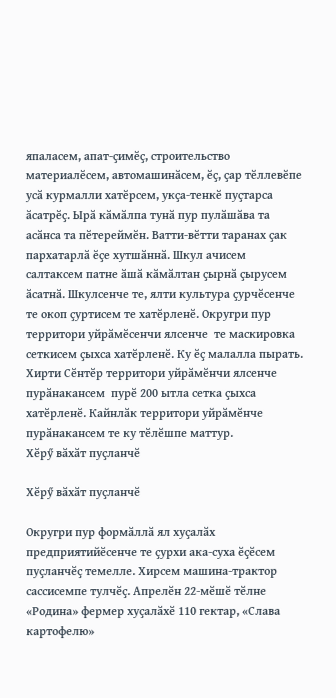япаласем, апат-ҫимӗҫ, строительство материалӗсем, автомашинӑсем, ӗҫ, ҫар тӗллевӗпе усӑ курмалли хатӗрсем, укҫа-тенкӗ пуҫтарса ӑсатрӗҫ. Ырӑ кӑмӑлпа тунӑ пур пулӑшӑва та асӑнса та пӗтереймӗн. Ватти-вӗтти таранах ҫак пархатарлӑ ӗҫе хутшӑннӑ. Шкул ачисем салтаксем патне ӑшӑ кӑмӑлтан ҫырнӑ ҫырусем ӑсатнӑ. Шкулсенче те, ялти культура ҫурчӗсенче те окоп ҫуртисем те хатӗрленӗ. Округри пур территори уйрӑмӗсенчи ялсенче  те маскировка сеткисем ҫыхса хатӗрленӗ. Ку ӗҫ малалла пырать. Хирти Сӗнтӗр территори уйрӑмӗнчи ялсенче пурӑнакансем  пурӗ 200 ытла сетка ҫыхса хатӗрленӗ. Кайнлӑк территори уйрӑмӗнче пурӑнакансем те ку тӗлӗшпе маттур.
Хӗрӳ вӑхӑт пуҫланчӗ

Хӗрӳ вӑхӑт пуҫланчӗ

Округри пур формӑллӑ ял хуҫалӑх предприятийӗсенче те ҫурхи ака-суха ӗҫӗсем пуҫланчӗҫ темелле. Хирсем машина-трактор сассисемпе тулчӗҫ. Апрелӗн 22-мӗшӗ тӗлне «Родина» фермер хуҫалӑхӗ 110 гектар, «Слава картофелю»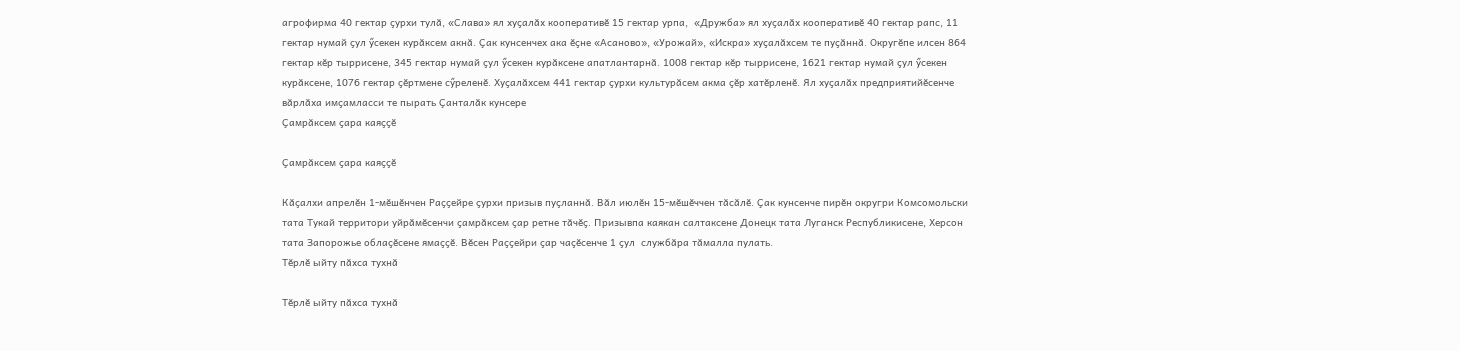агрофирма 40 гектар ҫурхи тулӑ, «Слава» ял хуҫалӑх кооперативӗ 15 гектар урпа,  «Дружба» ял хуҫалӑх кооперативӗ 40 гектар рапс, 11 гектар нумай ҫул ӳсекен курӑксем акнӑ. Ҫак кунсенчех ака ӗҫне «Асаново», «Урожай», «Искра» хуҫалӑхсем те пуҫӑннӑ. Округӗпе илсен 864 гектар кӗр тыррисене, 345 гектар нумай ҫул ӳсекен курӑксене апатлантарнӑ. 1008 гектар кӗр тыррисене, 1621 гектар нумай ҫул ӳсекен курӑксене, 1076 гектар ҫӗртмене сӳреленӗ. Хуҫалӑхсем 441 гектар ҫурхи культурӑсем акма ҫӗр хатӗрленӗ. Ял хуҫалӑх предприятийӗсенче вӑрлӑха имҫамласси те пырать Ҫанталӑк кунсере
Ҫамрӑксем ҫара каяҫҫӗ

Ҫамрӑксем ҫара каяҫҫӗ

Кӑҫалхи апрелӗн 1-мӗшӗнчен Раҫҫейре ҫурхи призыв пуҫланнӑ. Вӑл июлӗн 15-мӗшӗччен тӑсӑлӗ. Ҫак кунсенче пирӗн округри Комсомольски тата Тукай территори уйрӑмӗсенчи ҫамрӑксем ҫар ретне тӑчӗҫ. Призывпа каякан салтаксене Донецк тата Луганск Республикисене, Херсон тата Запорожье облаҫӗсене ямаҫҫӗ. Вӗсен Раҫҫейри ҫар чаҫӗсенче 1 ҫул  службӑра тӑмалла пулать.
Тӗрлӗ ыйту пӑхса тухнӑ

Тӗрлӗ ыйту пӑхса тухнӑ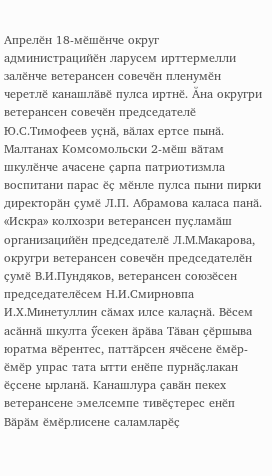Апрелӗн 18-мӗшӗнче округ администрацийӗн ларусем ирттермелли залӗнче ветерансен совечӗн пленумӗн черетлӗ канашлӑвӗ пулса иртнӗ. Ӑна округри ветерансен совечӗн председателӗ Ю.С.Тимофеев уҫнӑ, вӑлах ертсе пынӑ. Малтанах Комсомольски 2-мӗш вӑтам шкулӗнче ачасене ҫарпа патриотизмла воспитани парас ӗҫ мӗнле пулса пыни пирки директорӑн ҫумӗ Л.П. Абрамова каласа панӑ.  «Искра» колхозри ветерансен пуҫламӑш организацийӗн председателӗ Л.М.Макарова, округри ветерансен совечӗн председателӗн ҫумӗ В.И.Пундяков, ветерансен союзӗсен председателӗсем Н.И.Смирновпа И.Х.Минетуллин сӑмах илсе калаҫнӑ. Вӗсем асӑннӑ шкулта ӳсекен ӑрӑва Тӑван ҫӗршыва юратма вӗрентес, паттӑрсен ячӗсене ӗмӗр-ӗмӗр упрас тата ытти енӗпе пурнӑҫлакан ӗҫсене ырланӑ. Канашлура ҫавӑн пекех ветерансене эмелсемпе тивӗҫтерес енӗп
Вӑрӑм ӗмӗрлисене саламларӗҫ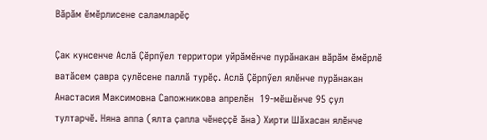Вӑрӑм ӗмӗрлисене саламларӗҫ

Ҫак кунсенче Аслӑ Ҫӗрпӳел территори уйрӑмӗнче пурӑнакан вӑрӑм ӗмӗрлӗ ватӑсем ҫавра ҫулӗсене паллӑ турӗҫ. Аслӑ Ҫӗрпӳел ялӗнче пурӑнакан Анастасия Максимовна Сапожникова апрелӗн  19-мӗшӗнче 95 ҫул тултарчӗ. Няна аппа (ялта ҫапла чӗнеҫҫӗ ӑна) Хирти Шӑхасан ялӗнче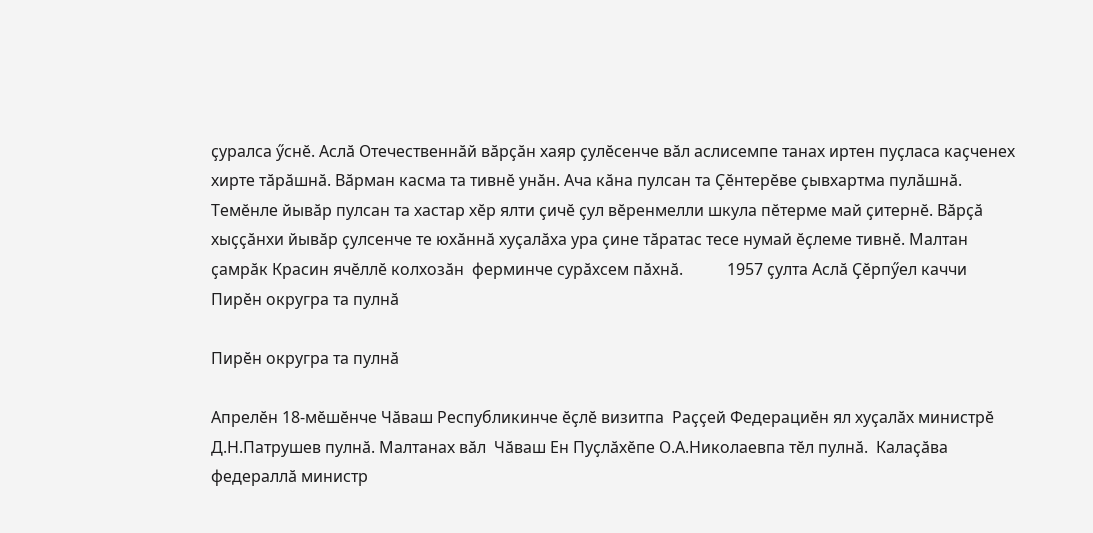ҫуралса ӳснӗ. Аслӑ Отечественнӑй вӑрҫӑн хаяр ҫулӗсенче вӑл аслисемпе танах иртен пуҫласа каҫченех хирте тӑрӑшнӑ. Вӑрман касма та тивнӗ унӑн. Ача кӑна пулсан та Ҫӗнтерӗве ҫывхартма пулӑшнӑ. Темӗнле йывӑр пулсан та хастар хӗр ялти ҫичӗ ҫул вӗренмелли шкула пӗтерме май ҫитернӗ. Вӑрҫӑ хыҫҫӑнхи йывӑр ҫулсенче те юхӑннӑ хуҫалӑха ура ҫине тӑратас тесе нумай ӗҫлеме тивнӗ. Малтан ҫамрӑк Красин ячӗллӗ колхозӑн  ферминче сурӑхсем пӑхнӑ.           1957 ҫулта Аслӑ Ҫӗрпӳел каччи
Пирӗн округра та пулнӑ

Пирӗн округра та пулнӑ

Апрелӗн 18-мӗшӗнче Чӑваш Республикинче ӗҫлӗ визитпа  Раҫҫей Федерациӗн ял хуҫалӑх министрӗ Д.Н.Патрушев пулнӑ. Малтанах вӑл  Чӑваш Ен Пуҫлӑхӗпе О.А.Николаевпа тӗл пулнӑ.  Калаҫӑва федераллӑ министр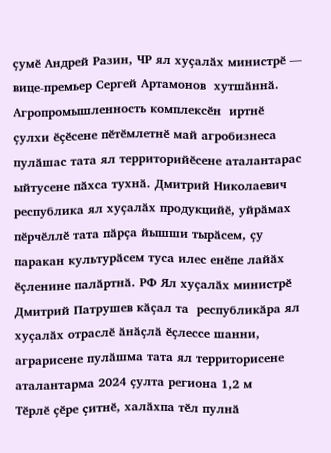ҫумӗ Андрей Разин, ЧР ял хуҫалӑх министрӗ — вице-премьер Сергей Артамонов  хутшӑннӑ. Агропромышленность комплексӗн  иртнӗ ҫулхи ӗҫӗсене пӗтӗмлетнӗ май агробизнеса пулӑшас тата ял территорийӗсене аталантарас ыйтусене пӑхса тухнӑ. Дмитрий Николаевич республика ял хуҫалӑх продукцийӗ, уйрӑмах пӗрчӗллӗ тата пӑрҫа йышши тырӑсем, ҫу паракан культурӑсем туса илес енӗпе лайӑх ӗҫленине палӑртнӑ. РФ Ял хуҫалӑх министрӗ Дмитрий Патрушев кӑҫал та  республикӑра ял хуҫалӑх отраслӗ ӑнӑҫлӑ ӗҫлессе шанни, аграрисене пулӑшма тата ял территорисене аталантарма 2024 ҫулта региона 1,2 м
Тӗрлӗ ҫӗре ҫитнӗ, халӑхпа тӗл пулнӑ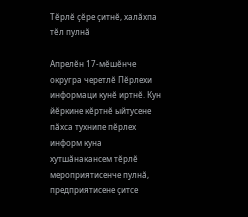Тӗрлӗ ҫӗре ҫитнӗ, халӑхпа тӗл пулнӑ

Апрелӗн 17-мӗшӗнче округра черетлӗ Пӗрлехи информаци кунӗ иртнӗ. Кун йӗркине кӗртнӗ ыйтусене пӑхса тухнипе пӗрлех информ куна хутшӑнакансем тӗрлӗ мероприятисенче пулнӑ, предприятисене ҫитсе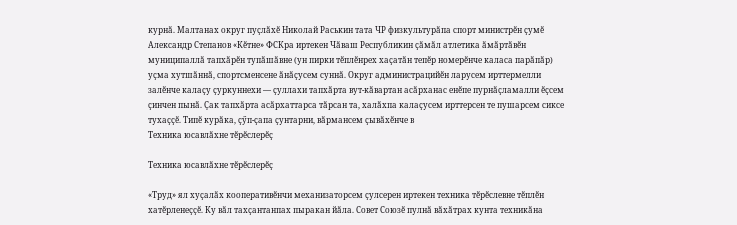курнӑ. Малтанах округ пуҫлӑхӗ Николай Раськин тата ЧР физкультурӑпа спорт министрӗн ҫумӗ Александр Степанов «Кӗтне» ФСКра иртекен Чӑваш Республикин ҫӑмӑл атлетика ӑмӑртӑвӗн муниципаллӑ тапхӑрӗн тупӑшӑвне (ун пирки тӗплӗнрех хаҫатӑн тепӗр номерӗнче каласа парӑпӑр) уҫма хутшӑннӑ, спортсменсене ӑнӑҫусем суннӑ. Округ администрацийӗн ларусем ирттермелли залӗнче калаҫу ҫуркуннехи — ҫуллахи тапхӑрта вут-кӑвартан асӑрханас енӗпе пурнӑҫламалли ӗҫсем ҫинчен пынӑ. Ҫак тапхӑрта асӑрхаттарса тӑрсан та, халӑхпа калаҫусем ирттерсен те пушарсем сиксе тухаҫҫӗ. Типӗ курӑка, ҫӳп-ҫапа ҫунтарни, вӑрмансем ҫывӑхӗнче в
Техника юсавлӑхне тӗрӗслерӗҫ

Техника юсавлӑхне тӗрӗслерӗҫ

«Труд» ял хуҫалӑх кооперативӗнчи механизаторсем ҫулсерен иртекен техника тӗрӗслевне тӗплӗн хатӗрленеҫҫӗ. Ку вӑл тахҫантанпах пыракан йӑла. Совет Союзӗ пулнӑ вӑхӑтрах кунта техникӑна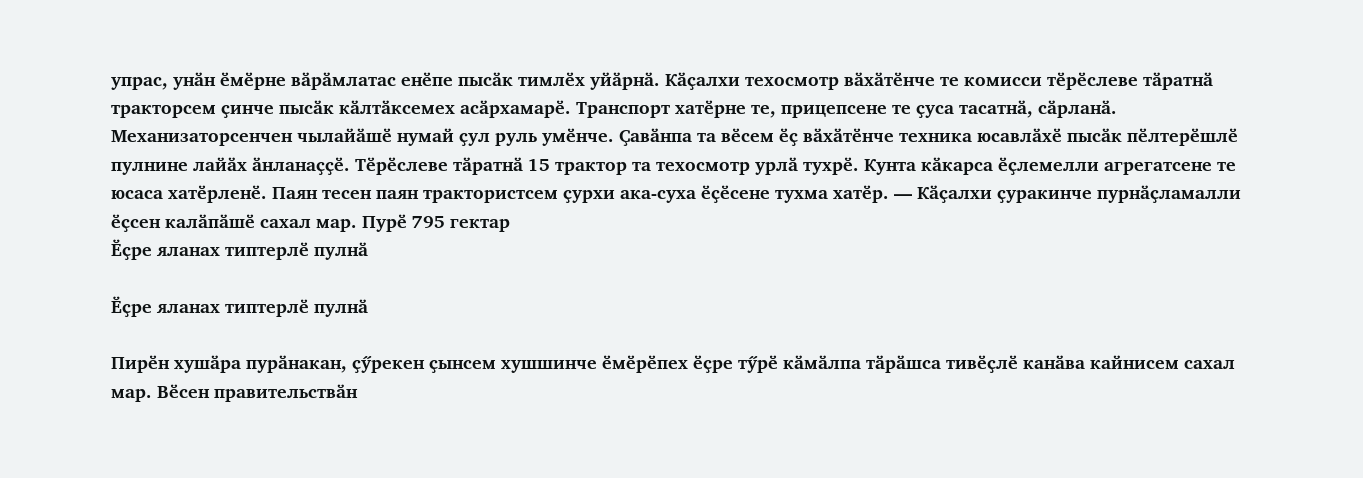упрас, унӑн ӗмӗрне вӑрӑмлатас енӗпе пысӑк тимлӗх уйӑрнӑ. Кӑҫалхи техосмотр вӑхӑтӗнче те комисси тӗрӗслеве тӑратнӑ тракторсем ҫинче пысӑк кӑлтӑксемех асӑрхамарӗ. Транспорт хатӗрне те, прицепсене те ҫуса тасатнӑ, сӑрланӑ. Механизаторсенчен чылайӑшӗ нумай ҫул руль умӗнче. Ҫавӑнпа та вӗсем ӗҫ вӑхӑтӗнче техника юсавлӑхӗ пысӑк пӗлтерӗшлӗ пулнине лайӑх ӑнланаҫҫӗ. Тӗрӗслеве тӑратнӑ 15 трактор та техосмотр урлӑ тухрӗ. Кунта кӑкарса ӗҫлемелли агрегатсене те юсаса хатӗрленӗ. Паян тесен паян трактористсем ҫурхи ака-суха ӗҫӗсене тухма хатӗр. — Кӑҫалхи ҫуракинче пурнӑҫламалли ӗҫсен калӑпӑшӗ сахал мар. Пурӗ 795 гектар
Ӗҫре яланах типтерлӗ пулнӑ

Ӗҫре яланах типтерлӗ пулнӑ

Пирӗн хушӑра пурӑнакан, ҫӳрекен ҫынсем хушшинче ӗмӗрӗпех ӗҫре тӳрӗ кӑмӑлпа тӑрӑшса тивӗҫлӗ канӑва кайнисем сахал мар. Вӗсен правительствӑн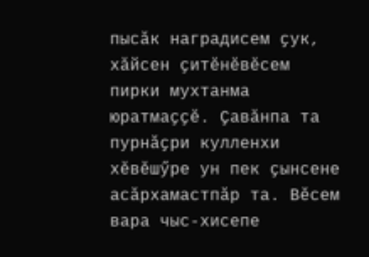пысӑк наградисем ҫук, хӑйсен ҫитӗнӗвӗсем пирки мухтанма юратмаҫҫӗ. Ҫавӑнпа та пурнӑҫри кулленхи хӗвӗшӳре ун пек ҫынсене асӑрхамастпӑр та. Вӗсем вара чыс-хисепе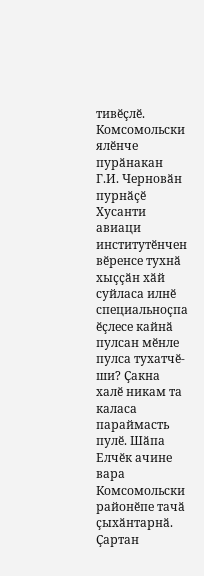тивӗҫлӗ. Комсомольски ялӗнче пурӑнакан Г.И. Черновӑн пурнӑҫӗ Хусанти авиаци институтӗнчен вӗренсе тухнӑ хыҫҫӑн хӑй суйласа илнӗ специальноҫпа ӗҫлесе кайнӑ пулсан мӗнле пулса тухатчӗ-ши? Ҫакна халӗ никам та каласа параймасть пулӗ. Шӑпа Елчӗк ачине вара Комсомольски районӗпе тачӑ ҫыхӑнтарнӑ. Ҫартан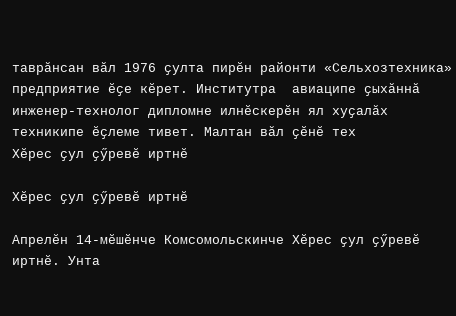таврӑнсан вӑл 1976 ҫулта пирӗн районти «Сельхозтехника» предприятие ӗҫе кӗрет. Институтра  авиаципе ҫыхӑннӑ инженер-технолог дипломне илнӗскерӗн ял хуҫалӑх техникипе ӗҫлеме тивет. Малтан вӑл ҫӗнӗ тех
Хӗрес ҫул ҫӳревӗ иртнӗ

Хӗрес ҫул ҫӳревӗ иртнӗ

Апрелӗн 14-мӗшӗнче Комсомольскинче Хӗрес ҫул ҫӳревӗ иртнӗ. Унта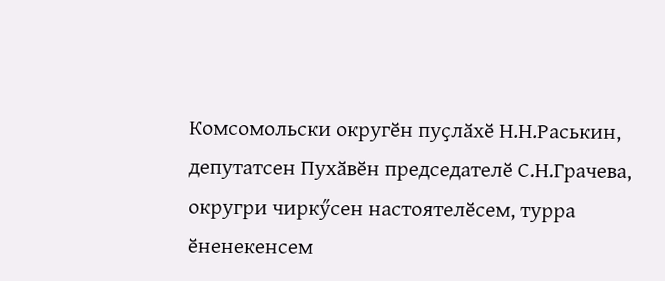Комсомольски округӗн пуҫлӑхӗ Н.Н.Раськин, депутатсен Пухӑвӗн председателӗ С.Н.Грачева, округри чиркӳсен настоятелӗсем, турра ӗненекенсем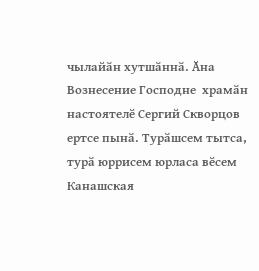чылайӑн хутшӑннӑ. Ӑна Вознесение Господне  храмӑн настоятелӗ Сергий Скворцов ертсе пынӑ. Турӑшсем тытса, турӑ юррисем юрласа вӗсем Канашская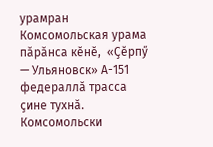урамран Комсомольская урама пӑрӑнса кӗнӗ,  «Ҫӗрпӳ — Ульяновск» А-151 федераллӑ трасса ҫине тухнӑ. Комсомольски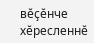вӗҫӗнче хӗресленнӗ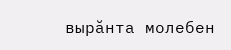вырӑнта молебен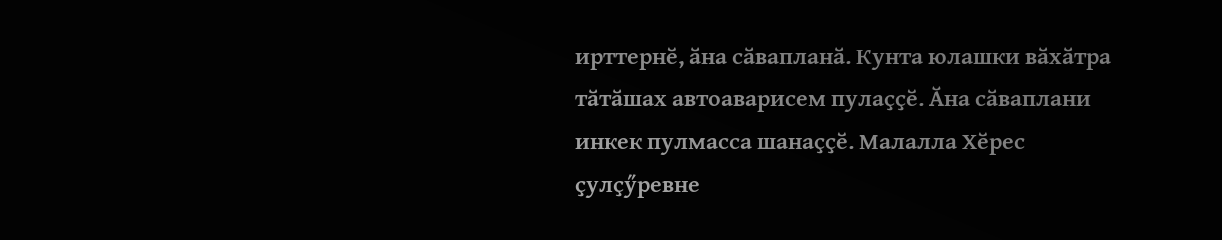ирттернӗ, ӑна сӑвапланӑ. Кунта юлашки вӑхӑтра тӑтӑшах автоаварисем пулаҫҫӗ. Ӑна сӑваплани инкек пулмасса шанаҫҫӗ. Малалла Хӗрес ҫулҫӳревне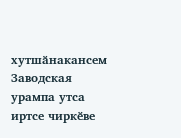хутшӑнакансем Заводская урампа утса иртсе чиркӗве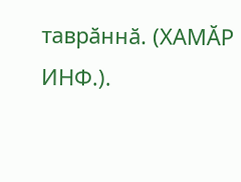таврӑннӑ. (ХАМӐР ИНФ.).